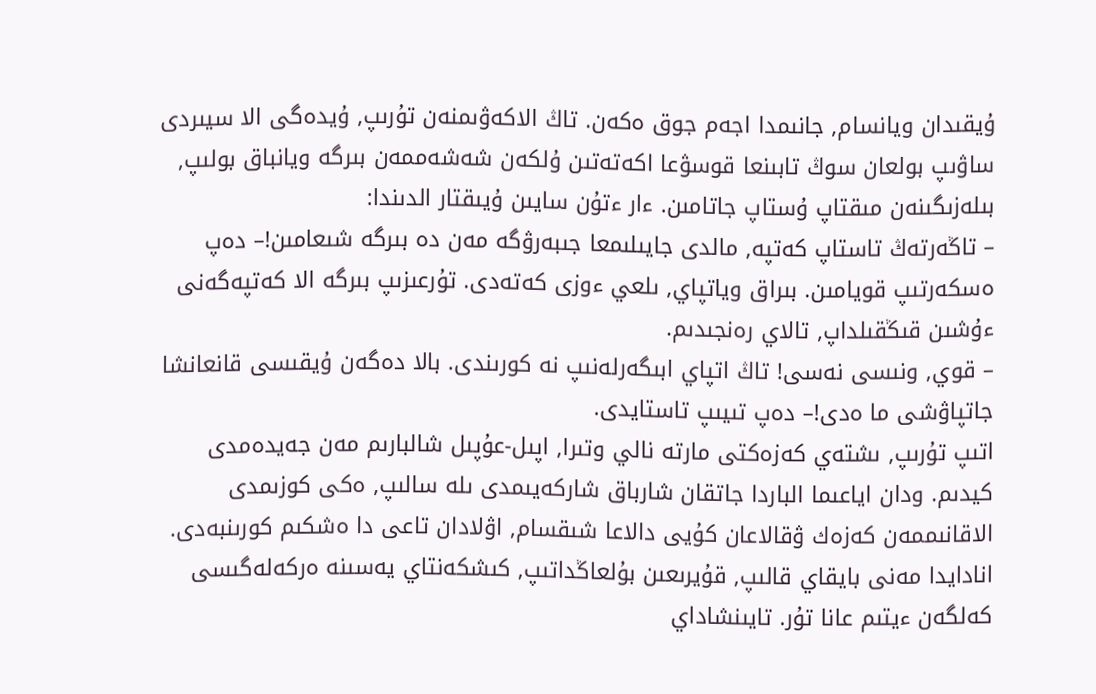ۇيقىدان ويانسام, جانىمدا اجەم جوق ەكەن. تاڭ الاكەۋىمنەن تۇرىپ, ۇيدەگى الا سيىردى ساۋىپ بولعان سوڭ تابىنعا قوسۋعا اكەتەتىن ۇلكەن شەشەممەن بىرگە ويانباق بولىپ, بىلەزىگىنەن مىقتاپ ۇستاپ جاتامىن. ءار ءتۇن سايىن ۇيىقتار الدىندا:
– تاڭەرتەڭ تاستاپ كەتپە, مالدى جايىلىمعا جىبەرۋگە مەن دە بىرگە شىعامىن!– دەپ ەسكەرتىپ قويامىن. بىراق وياتپاي, ىلعي ءوزى كەتەدى. تۇرعىزىپ بىرگە الا كەتپەگەنى ءۇشىن قىڭقىلداپ, تالاي رەنجىدىم.
– قوي, ونىسى نەسى! تاڭ اتپاي ابىگەرلەنىپ نە كورىندى. بالا دەگەن ۇيقىسى قانعانشا جاتپاۋشى ما ەدى!– دەپ تىيىپ تاستايدى.
اتىپ تۇرىپ, ىشتەي كەزەكتى مارتە نالي وتىرا, اپىل-عۇپىل شالبارىم مەن جەيدەمدى كيدىم. ودان اياعىما الباردا جاتقان شارباق شاركەيىمدى ىلە سالىپ, ەكى كوزىمدى الاقانىممەن كەزەك ۋقالاعان كۇيى دالاعا شىقسام, اۋلادان تاعى دا ەشكىم كورىنبەدى. انادايدا مەنى بايقاي قالىپ, قۇيرىعىن بۇلعاڭداتىپ, كىشكەنتاي يەسىنە ەركەلەگىسى كەلگەن ءيتىم عانا تۇر. تايىنشاداي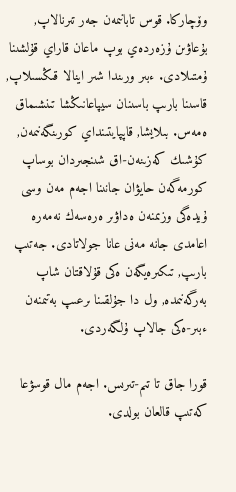وۆچاركا. قوس تابانىمەن جەر تىرنالاپ, بۇعاۋىن ۇزەردەي بوپ ماعان قاراي قۇلشىنا ۇمتىلادى. ءبىر ورىندا شىر اينالا قىڭسىلاپ, قاسىنا بارىپ باسىنان سيپاعانىڭشا تىنشىماق ەمەس. بىلايشا, قاپپايتىنداي كورىنگەنىمەن, كۇشىك كەزىنەن-اق شىنجىردان بوساپ كورمەگەن حايۋان جانىنا اجەم مەن وسى ۇيدەگى وزىمنەن ەداۋىر ەرەسەك نەمەرە اعامدى جانە مەنى عانا جولاتادى. جەتىپ بارىپ, تىكىرەيگەن ەكى قۇلاقتان شاپ بەرگەنىمدە, ول دا جۇلقىنا ىرعىپ بەتىمنەن ءبىر-ەكى جالاپ ۇلگەردى.

قورا جاق تا تىم-تىرىس. اجەم مال قوسۋعا كەتىپ قالعان بولدى.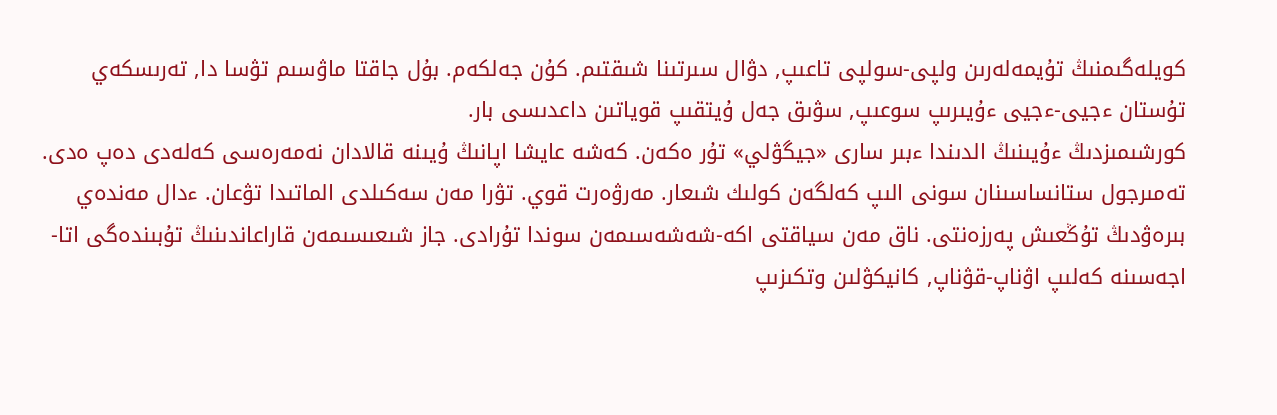كويلەگىمنىڭ تۇيمەلەرىن ولپى-سولپى تاعىپ, دۋال سىرتىنا شىقتىم. كۇن جەلكەم. بۇل جاقتا ماۋسىم تۋسا دا, تەرىسكەي تۇستان ءجيى-ءجيى ءۇيىرىپ سوعىپ, سۋىق جەل ۇيتقىپ قوياتىن داعدىسى بار.
كورشىمىزدىڭ ءۇيىنىڭ الدىندا ءبىر سارى «جيگۋلي» تۇر ەكەن. كەشە عايشا اپانىڭ ۇيىنە قالادان نەمەرەسى كەلەدى دەپ ەدى. تەمىرجول ستانساسىنان سونى الىپ كەلگەن كولىك شىعار. مەرۋەرت قوي. تۋرا مەن سەكىلدى الماتىدا تۋعان. ءدال مەندەي بىرەۋدىڭ تۇڭعىش پەرزەنتى. ناق مەن سياقتى اكە-شەشەسىمەن سوندا تۇرادى. جاز شىعىسىمەن قاراعاندىنىڭ تۇبىندەگى اتا-اجەسىنە كەلىپ اۋناپ-قۋناپ, كانيكۋلىن وتكىزىپ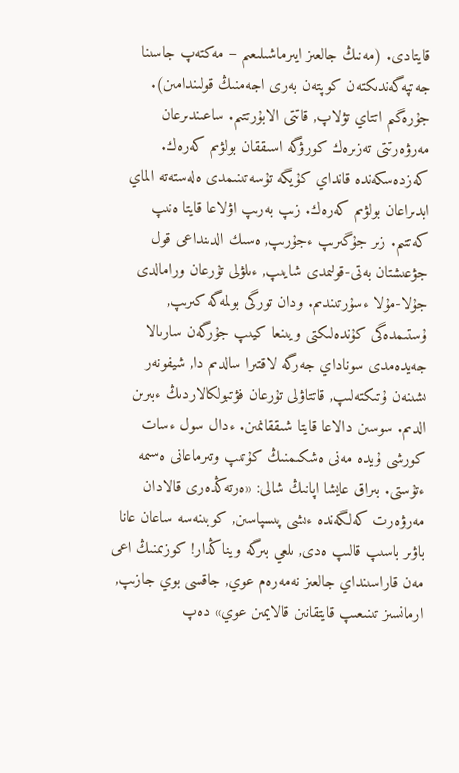قايتادى. (مەنىڭ جالعىز ايىرماشىلىعىم – مەكتەپ جاسىنا جەتپەگەندىكتەن كوپتەن بەرى اجەمنىڭ قولىندامىن).
جۇرەگىم اتتاي تۋلاپ, قاتتى الابۇرتتىم. ساعىندىرعان مەرۋەرتتى تەزىرەك كورۋگە اسىققان بولۋىم كەرەك. كەزدەسكەندە قانداي كۇيگە تۇسەتىنىمدى ەلەستەتە الماي ابدىراعان بولۋىم كەرەك. زىپ بەرىپ اۋلاعا قايتا ەنىپ كەتتىم. زىر جۇگىرىپ ءجۇرىپ, ەسىك الدىنداعى قول جۋعىشتان بەتى-قولىمدى شايىپ, ءىلۋلى تۇرعان ورامالدى جۇلا-مۇلا ءسۇرتىندىم. ودان تورگى بولمەگە كىرىپ, ۇستىمدەگى كۇندەلىكتى ويىنعا كيىپ جۇرگەن سارىالا جەيدەمدى سوناداي جەرگە لاقتىرا سالدىم دا, شيفونەر ىشىنەن ۇتىكتەلىپ, قاتتاۋلى تۇرعان فۋتبولكالاردىڭ ءبىرىن الدىم. سوسىن دالاعا قايتا شىققانمىن. ءدال سول ءسات كورشى ۇيدە مەنى ەشكىمنىڭ كۇتىپ وتىرماعانى ەسىمە ءتۇستى. بىراق عايشا اپانىڭ شالى: «ەرتەڭدەرى قالادان مەرۋەرت كەلگەندە ءىشى پىسپاسىن, كوبىنەسە ساعان عانا باۋىر باسىپ قالىپ ەدى, ىلعي بىرگە ويناڭدار! كوزىمنىڭ اعى مەن قاراسىنداي جالعىز نەمەرەم عوي, جاقسى بوي جازىپ, ارمانسىز تىنىعىپ قايتقانىن قالايمىن عوي» دەپ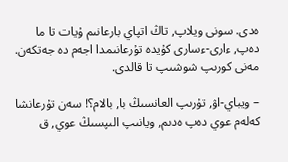ەدى. سونى ويلاپ, تاڭ اتپاي بارعانىم ۇيات تا ما دەپ, ءارى-ءسارى كۇيدە تۇرعانىمدا اجەم دە جەتكەن. مەنى كورىپ شوشىپ تا قالدى.

– ويباي-اۋ, تۇرىپ العانسىڭ با, بالام؟! سەن تۇرعانشا كەلەم عوي دەپ ەدىم, ويانىپ الىپسىڭ عوي, ق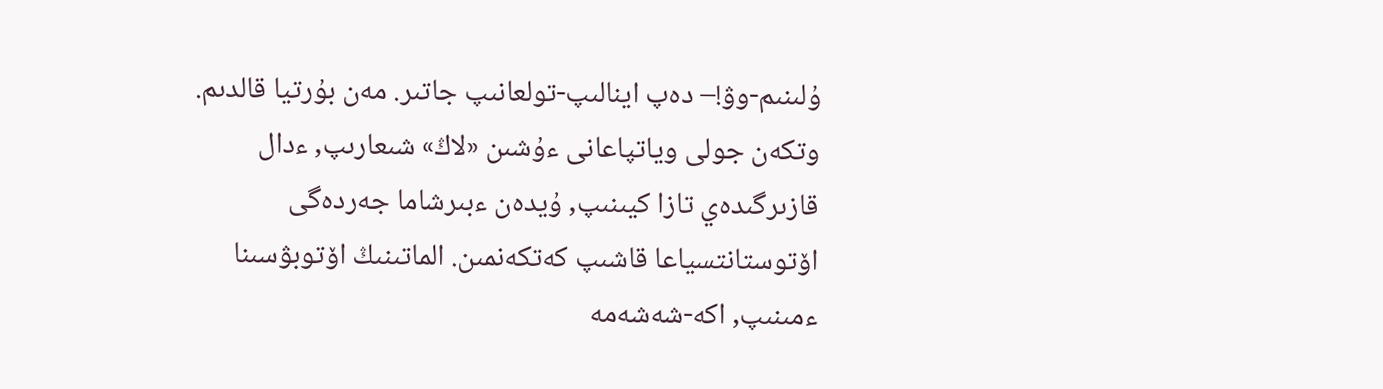ۇلىنىم-وۋ!– دەپ اينالىپ-تولعانىپ جاتىر. مەن بۇرتيا قالدىم. وتكەن جولى وياتپاعانى ءۇشىن «لاڭ» شىعارىپ, ءدال قازىرگىدەي تازا كيىنىپ, ۇيدەن ءبىرشاما جەردەگى اۆتوستانتسياعا قاشىپ كەتكەنمىن. الماتىنىڭ اۆتوبۋسىنا ءمىنىپ, اكە-شەشەمە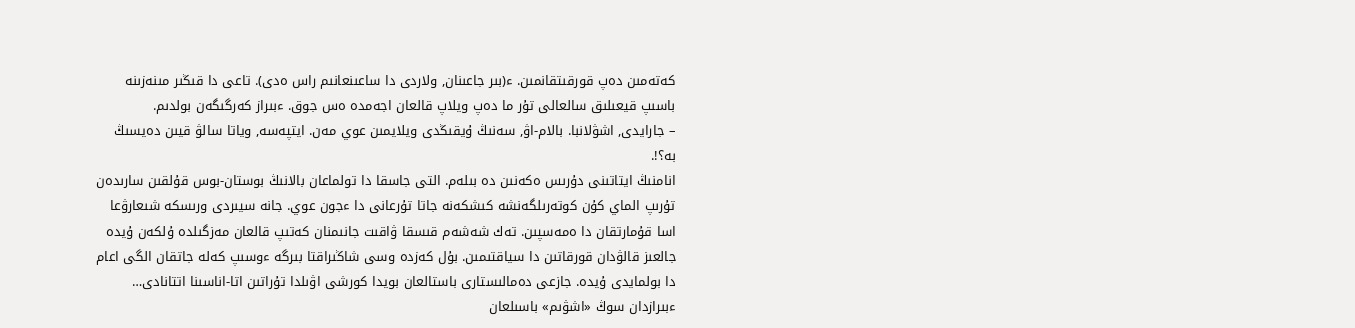كەتەمىن دەپ قورقىتقانمىن. ء(بىر جاعىنان, ولاردى دا ساعىنعانىم راس ەدى). تاعى دا قىڭىر مىنەزىنە باسىپ قيعىلىق سالعالى تۇر ما دەپ ويلاپ قالعان اجەمدە ەس جوق. ءبىراز كەرگىگەن بولدىم.
– جارايدى, اشۋلانبا. بالام-اۋ, سەنىڭ ۇيقىڭدى ويلايمىن عوي مەن. ايتپەسە, وياتا سالۋ قيىن دەيسىڭ بە؟!.
انامنىڭ ايتاتىنى دۇرىس ەكەنىن دە بىلەم. التى جاسقا دا تولماعان بالانىڭ بوستان-بوس قۇلقىن سارىدەن تۇرىپ الماي كۇن كوتەرىلگەنشە كىشكەنە جاتا تۇرعانى دا ءجون عوي. جانە سيىردى ورىسكە شىعارۋعا اسا قۇمارتقان دا ەمەسپىن. تەك شەشەم قىسقا ۋاقىت جانىمنان كەتىپ قالعان مەزگىلدە ۇلكەن ۇيدە جالعىز قالۋدان قورقاتىن دا سياقتىمىن. بۇل كەزدە وسى شاڭىراقتا بىرگە ءوسىپ كەلە جاتقان الگى اعام دا بولمايدى ۇيدە. جازعى دەمالىستارى باستالعان بويدا كورشى اۋىلدا تۇراتىن اتا-اناسىنا اتتانادى…
ءبىرازدان سوڭ «اشۋىم» باسىلعان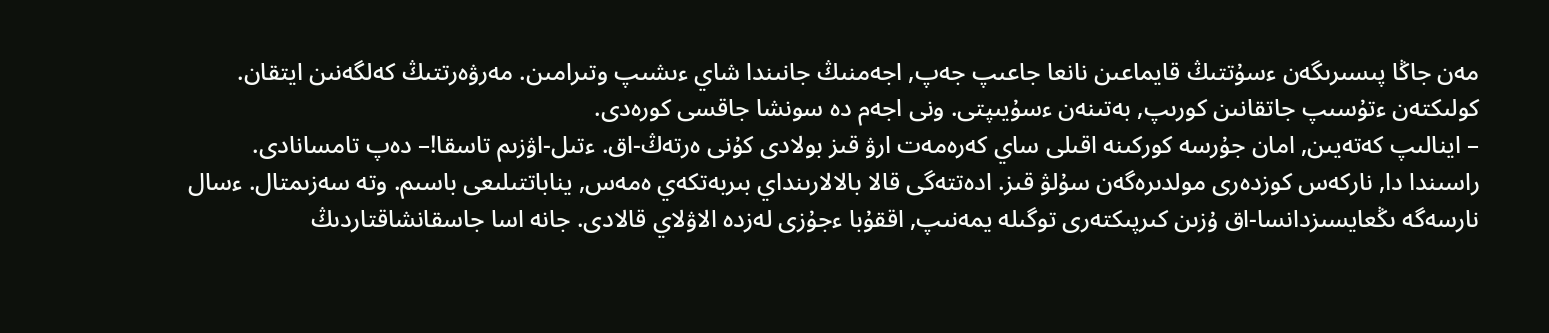مەن جاڭا پىسىرىگەن ءسۇتتىڭ قايماعىن نانعا جاعىپ جەپ, اجەمنىڭ جانىندا شاي ءىشىپ وتىرامىن. مەرۋەرتتىڭ كەلگەنىن ايتقان. كولىكتەن ءتۇسىپ جاتقانىن كورىپ, بەتىنەن ءسۇيىپتى. ونى اجەم دە سونشا جاقسى كورەدى.
– اينالىپ كەتەيىن, امان جۇرسە كوركىنە اقىلى ساي كەرەمەت ارۋ قىز بولادى كۇنى ەرتەڭ-اق. ءتىل-اۋزىم تاسقا!– دەپ تامسانادى.
راسىندا دا, ناركەس كوزدەرى مولدىرەگەن سۇلۋ قىز. ادەتتەگى قالا بالالارىنداي بىربەتكەي ەمەس, يناباتتىلىعى باسىم. وتە سەزىمتال. ءسال نارسەگە ىڭعايسىزدانسا-اق ۇزىن كىرپىكتەرى توگىلە يمەنىپ, اققۇبا ءجۇزى لەزدە الاۋلاي قالادى. جانە اسا جاسقانشاقتاردىڭ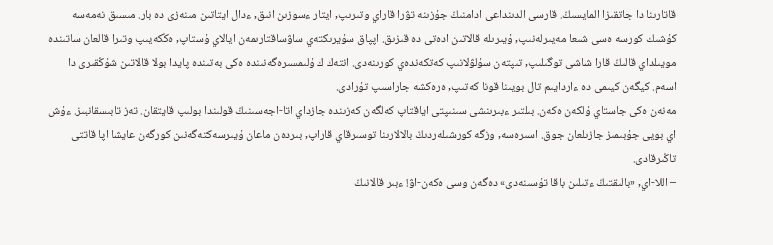قاتارىنا دا جاتقىزا المايسىڭ. قارسى الدىنداعى ادامنىڭ جۇزىنە تۋرا قاراي وتىرىپ, ايتار ءسوزىن انىق, ءدال ايتاتىن مىنەزى دە بار. مىسىق نەمەسە كۇشىك كورسە ەسى شىعا مەيىرلەنىپ, ۇيىرىلە قالاتىن ادەتى دە قىزىق. اپپاق سۇيرىكتەي ساۋساقتارىمەن ايالاي ۇستاپ, ەڭكەيىپ وتىرا قالعان ساتىندە مويىلداي قالىڭ قارا شاشى توگىلىپ, تىپتەن سۇلۋلانىپ كەتكەندەي كورىنەدى. انتەك ك ۇلىمسىرەگەنىندە ەكى بەتىندە پايدا بولا قالاتىن شۇڭقىرى دا اسەم. كيگەن كيىمى دە ءاردايىم تال بويىنا قونا كەتىپ, ەرەكشە جاراسىپ تۇرادى.
مەنەن ەكى جاستاي ۇلكەن ەكەن. بىلتىر ءبىرىنشى سىنىپتى اياقتاپ كەلگەن كەزىندە جازداي اتا-اجەسىنىڭ قولىندا بولىپ قايتقان. تەز تابىسقانبىز. ءۇش اي بويى جۇبىمىز جازىلعان جوق. اسىرەسە, وزگە كورشىلەردىڭ بالالارىنا توسىرقاي قاراپ, بىردەن ماعان ۇيىرسەكتەگەنىن كورگەن عايشا اپا قاتتى تاڭىرقادى.
– اللا-اي, «بالىقتىڭ ءتىلىن باقا تۇسىنەدى» دەگەن وسى ەكەن-اۋ! ءبىر قالانىڭ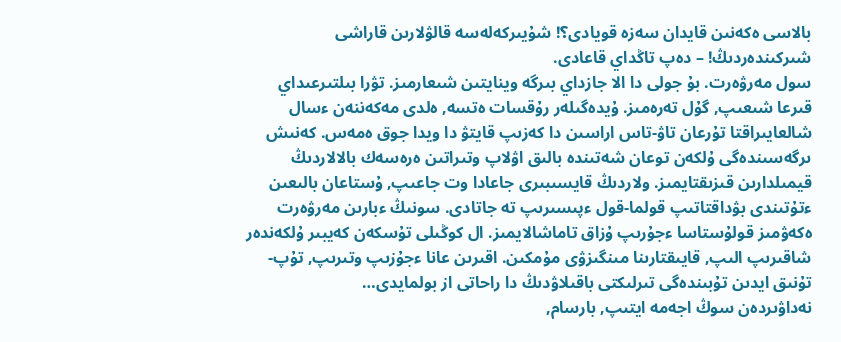بالاسى ەكەنىن قايدان سەزە قويادى؟! شۇيىركەلەسە قالۋلارىن قاراشى شىركىندەردىڭ! – دەپ تاڭداي قاعادى.
سول مەرۋەرت. بۇ جولى دا الا جازداي بىرگە وينايتىن شىعارمىز. تۋرا بىلتىرعىداي قىرعا شىعىپ, گۇل تەرەمىز. ۇيدەگىلەر رۇقسات ەتسە, ەلدى مەكەننەن ءسال شالعايىراقتا تۇرعان تاۋ-تاس اراسىن دا كەزىپ قايتۋ دا ويدا جوق ەمەس. كەنىش ىرگەسىندەگى ۇلكەن توعان شەتىندە بالىق اۋلاپ وتىراتىن ەرەسەك بالالاردىڭ قيمىلدارىن قىزىقتايمىز. ولاردىڭ قايسىبىرى جاعادا وت جاعىپ, ۇستاعان بالىعىن ءتۇتىندى بۋداقتاتىپ قولما-قول ءپىسىرىپ تە جاتادى. سونىڭ ءبارىن مەرۋەرت ەكەۋمىز قولۇستاسا ءجۇرىپ ۇزاق تاماشالايمىز. ال كوڭىلى تۇسكەن كەيبىر ۇلكەندەر شاقىرىپ الىپ, قايىقتارىنا مىنگىزۋى مۇمكىن. اقىرىن عانا ءجۇزىپ وتىرىپ, تۇپ-تۇنىق ايدىن تۇبىندەگى تىرلىكتى باقىلاۋدىڭ دا راحاتى از بولمايدى…
نەداۋىردەن سوڭ اجەمە ايتىپ, بارسام,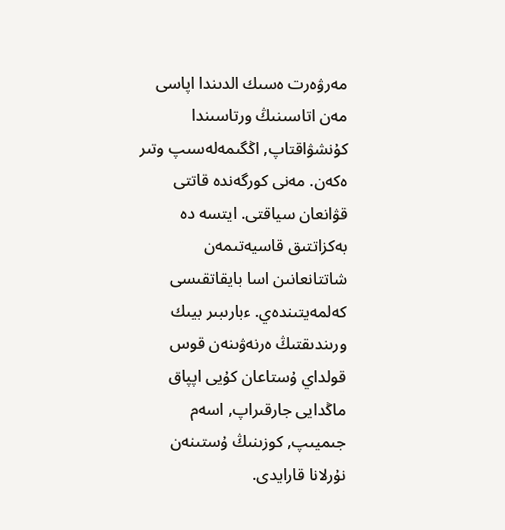مەرۋەرت ەسىك الدىندا اپاسى مەن اتاسىنىڭ ورتاسىندا كۇنشۋاقتاپ, اڭگىمەلەسىپ وتىر ەكەن. مەنى كورگەندە قاتتى قۋانعان سياقتى. ايتسە دە بەكزاتتىق قاسيەتىمەن شاتتانعانىن اسا بايقاتقىسى كەلمەيتىندەي. ءبارىبىر بيىك ورىندىقتىڭ ەرنەۋىنەن قوس قولداي ۇستاعان كۇيى اپپاق ماڭدايى جارقىراپ, اسەم جىميىپ, كوزىنىڭ ۇستىنەن نۇرلانا قارايدى.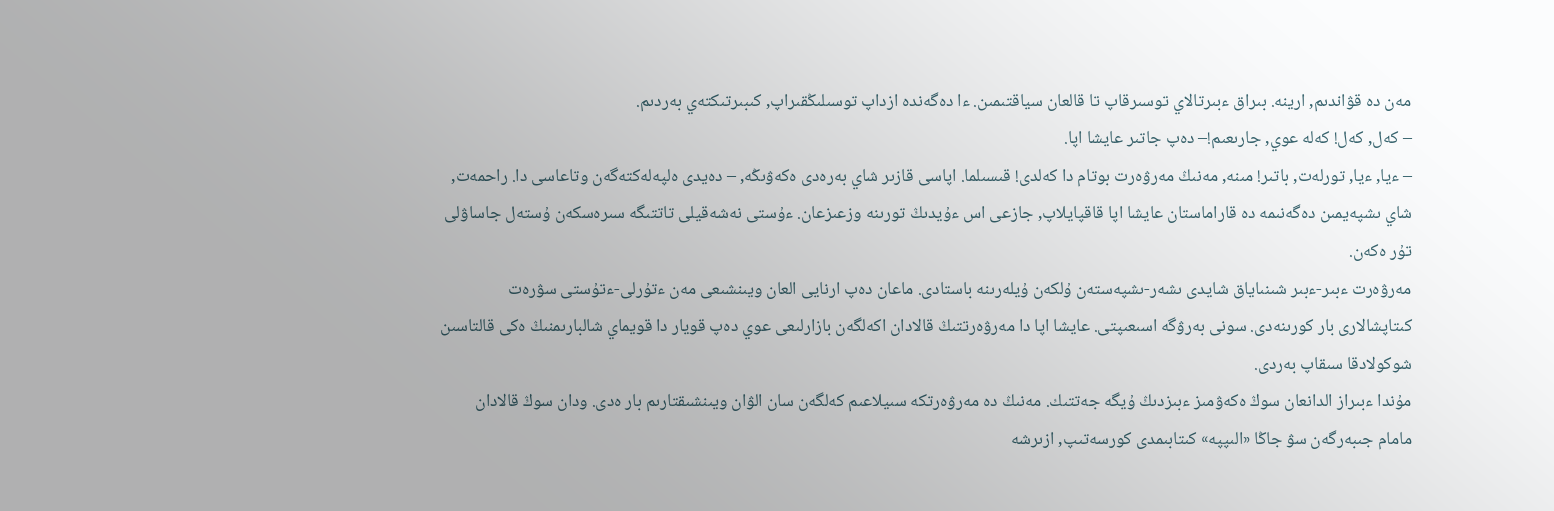مەن دە قۋاندىم, ارينە. بىراق ءبىرتالاي توسىرقاپ تا قالعان سياقتىمىن. ءا دەگەندە ازداپ توسىلىڭقىراپ, كىبىرتىكتەي بەردىم.
– كەل, كەل! كەلە عوي, جارىعىم!– دەپ جاتىر عايشا اپا.
– ءيا, ءيا, تورلەت, باتىر! مىنە, مەنىڭ مەرۋەرت بوتام دا كەلدى! قىسىلما. اپاسى قازىر شاي بەرەدى ەكەۋىڭە, – دەيدى ەلپەلەكتەگەن وتاعاسى دا. راحمەت, شاي ىشپەيمىن دەگەنىمە دە قاراماستان عايشا اپا قاقپايلاپ, جازعى اس ءۇيدىڭ تورىنە وزعىزعان. ءۇستى نەشەقيلى تاتتىگە سىرەسكەن ۇستەل جاساۋلى تۇر ەكەن.
مەرۋەرت ءبىر-ءبىر شىنىاياق شايدى ىشەر-ىشپەستەن ۇلكەن ۇيلەرىنە باستادى. ماعان دەپ ارنايى العان ويىنشىعى مەن ءتۇرلى-ءتۇستى سۋرەت كىتاپشالارى بار كورىنەدى. سونى بەرۋگە اسىعىپتى. عايشا اپا دا مەرۋەرتتىڭ قالادان اكەلگەن بازارلىعى عوي دەپ قويار دا قويماي شالبارىمنىڭ ەكى قالتاسىن شوكولادقا سىقاپ بەردى.
مۇندا ءبىراز الدانعان سوڭ ەكەۋمىز ءبىزدىڭ ۇيگە جەتتىك. مەنىڭ دە مەرۋەرتكە سىيلاعىم كەلگەن سان الۋان ويىنشىقتارىم بار ەدى. ودان سوڭ قالادان مامام جىبەرگەن سۋ جاڭا «الىپپە» كىتابىمدى كورسەتىپ, ازىرشە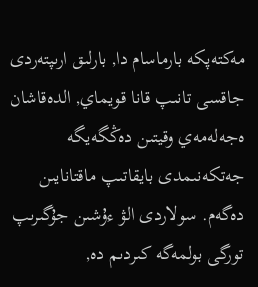مەكتەپكە بارماسام دا, بارلىق ارىپتەردى جاقسى تانىپ قانا قويماي, الدەقاشان ەجەلەمەي وقيتىن دەڭگەيگە جەتكەنىمدى بايقاتىپ ماقتانايىن دەگەم. سولاردى الۋ ءۇشىن جۇگىرىپ تورگى بولمەگە كىردىم دە,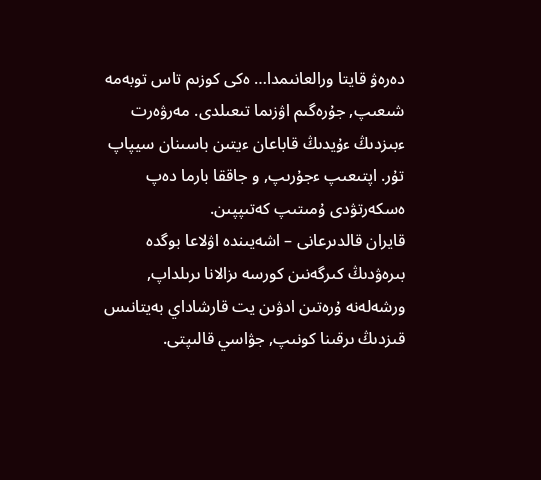دەرەۋ قايتا ورالعانىمدا… ەكى كوزىم تاس توبەمە شىعىپ, جۇرەگىم اۋزىما تىعىلدى. مەرۋەرت ءبىزدىڭ ءۇيدىڭ قاباعان ءيتىن باسىنان سيپاپ تۇر. اپتىعىپ ءجۇرىپ, و جاققا بارما دەپ ەسكەرتۋدى ۇمىتىپ كەتىپپىن.
قايران قالدىرعانى – اشەيىندە اۋلاعا بوگدە بىرەۋدىڭ كىرگەنىن كورسە ىزالانا ىرىلداپ, ورشەلەنە ۇرەتىن ادۋىن يت قارشاداي بەيتانىس قىزدىڭ ىرقىنا كونىپ, جۋاسي قالىپتى.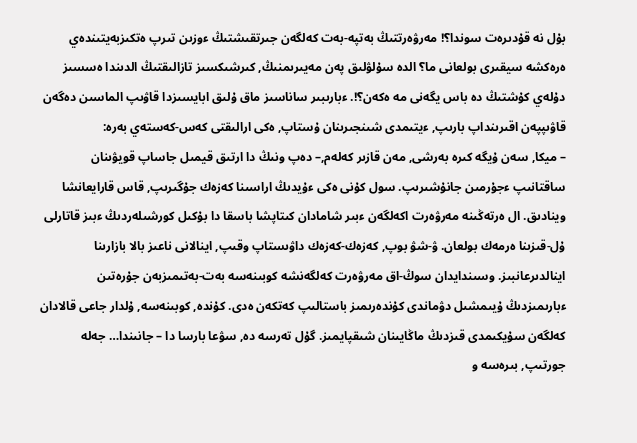بۇل نە قۇدىرەت سوندا؟! مەرۋەرتتىڭ بەتپە-بەت كەلگەن جىرتقىشتىڭ ءوزىن تىرپ ەتكىزبەيتىندەي ەرەكشە سيقىرى بولعانى ما؟ الدە سۇلۋلىق پەن مەيىرىمنىڭ, كىرشىكسىز تازالىقتىڭ الدىندا ەسسىز دۇلەي كۇشتىڭ دە باس يگەنى مە ەكەن؟!. ءبارىبىر ساناسىز ماق ۇلىق ابايسىزدا قاۋىپ الماسىن دەگەن قاۋىپپەن اقىرىنداپ بارىپ, ءيتىمدى شىنجىرىنان ۇستاپ, ەكى ارالىقتى كەس-كەستەي بەرە:
– ميكا, سەن ۇيگە كىرە بەرشى, مەن قازىر كەلەم,– دەپ ونىڭ دا ارتىق قيمىل جاساپ قويۋىنان ساقتانىپ ءجۇرمىن جانۇشىرىپ. سول كۇنى ەكى ءۇيدىڭ اراسىنا كەزەك جۇگىرىپ, قاس قارايعانشا وينادىق. ال ەرتەڭىنە مەرۋەرت اكەلگەن ءبىر شامادان كىتاپشا باسقا دا بۇكىل كورشىلەردىڭ ءبىز قاتارلى ۇل-قىزىنا ەرمەك بولعان. ۋ-شۋ بوپ, كەزەك-كەزەك داۋىستاپ وقىپ, اينالانى ناعىز بالا بازارىنا اينالدىرعانبىز. وسىندايدان سوڭ-اق مەرۋەرت كەلگەنشە كوبىنەسە بەت-بەتىمىزبەن جۇرەتىن ءبارىمىزدىڭ ۇيىمشىل دۋماندى كۇندەرىمىز باستالىپ كەتكەن ەدى. كۇندە, كوبىنەسە, ۇلدار جاعى قالادان كەلگەن سۇيكىمدى قىزدىڭ ماڭايىنان شىقپايمىز. گۇل تەرسە دە, سۋعا بارسا دا – جانىندا… جەلە جورتىپ, بىرەسە و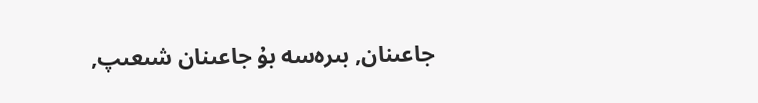جاعىنان, بىرەسە بۇ جاعىنان شىعىپ,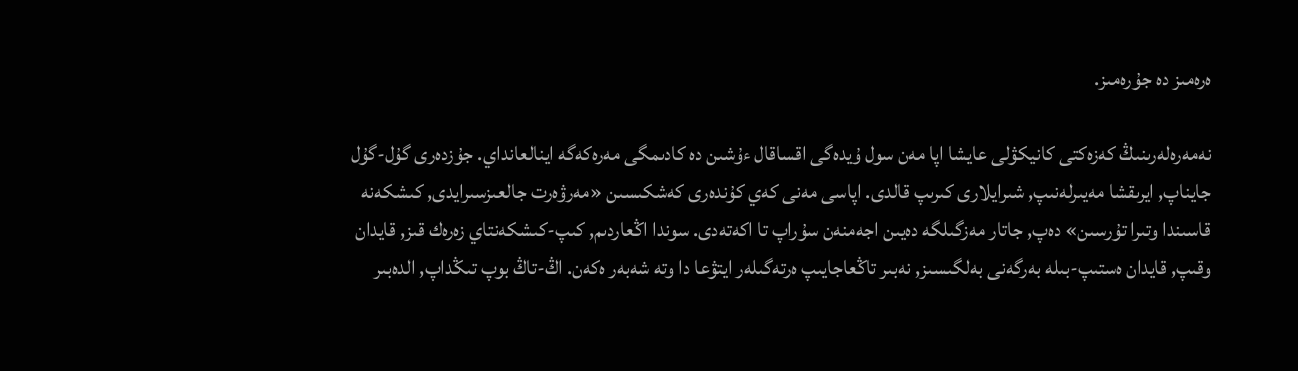ەرەمىز دە جۇرەمىز.

نەمەرەلەرىنىڭ كەزەكتى كانيكۋلى عايشا اپا مەن سول ۇيدەگى اقساقال ءۇشىن دە كادىمگى مەرەكەگە اينالعانداي. جۇزدەرى گۇل-گۇل جايناپ, ايرىقشا مەيىرلەنىپ, شىرايلارى كىرىپ قالدى. اپاسى مەنى كەي كۇندەرى كەشكىسىن «مەرۋەرت جالعىزسىرايدى, كىشكەنە قاسىندا وتىرا تۇرسىن» دەپ, جاتار مەزگىلگە دەيىن اجەمنەن سۇراپ تا اكەتەدى. سوندا اڭعاردىم, كىپ-كىشكەنتاي زەرەك قىز, قايدان وقىپ, قايدان ەستىپ-بىلە بەرگەنى بەلگىسىز, نەبىر تاڭعاجايىپ ەرتەگىلەر ايتۋعا دا وتە شەبەر ەكەن. اڭ-تاڭ بوپ تىڭداپ, الدەبىر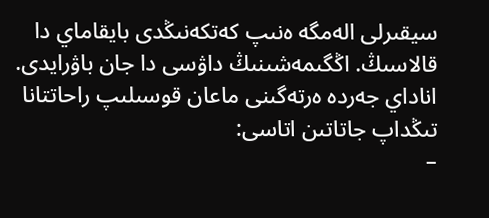سيقىرلى الەمگە ەنىپ كەتكەنىڭدى بايقاماي دا قالاسىڭ. اڭگىمەشىنىڭ داۋسى دا جان باۋرايدى. اناداي جەردە ەرتەگىنى ماعان قوسىلىپ راحاتتانا تىڭداپ جاتاتىن اتاسى:
–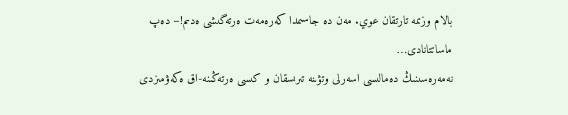بالام وزىمە تارتقان عوي. مەن دە جاسىمدا كەرەمەت ەرتەگىشى ەدىم!– دەپ ماساتتانادى…
نەمەرەسىنىڭ دەمالىسى اسەرلى وتۋىنە تىرىسقان و كىسى ەرتەڭىنە-اق ەكەۋمىزدى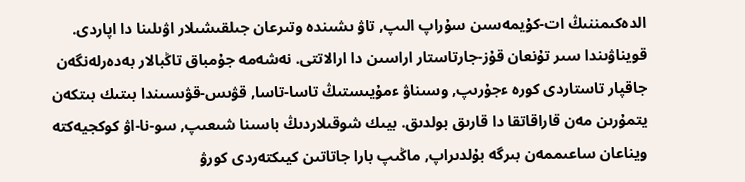الدەكىمننىڭ ات-كۇيمەسىن سۇراپ الىپ, تاۋ ىشىندە وتىرعان جىلقىشىلار اۋىلىنا دا اپاردى. قويناۋىندا سىر تۇنعان قۇز-جارتاستار اراسىن دا ارالاتتى. نەشەمە جۇمباق تاڭبالار بەدەرلەنگەن جاقپار تاستاردى كورە ءجۇرىپ, وسىناۋ ءمۇيىستىڭ تاسا-تاسا, قۋىس-قۋىسىندا بىتىك بىتكەن يتمۇرىن مەن قاراقاتقا دا قارىق بولدىق. بيىك شوقىلاردىڭ باسىنا شىعىپ, سو-نا-اۋ كوكجيەكتە ويناعان ساعىممەن بىرگە بۇلدىراپ, ماڭىپ بارا جاتاتىن كيىكتەردى كورۋ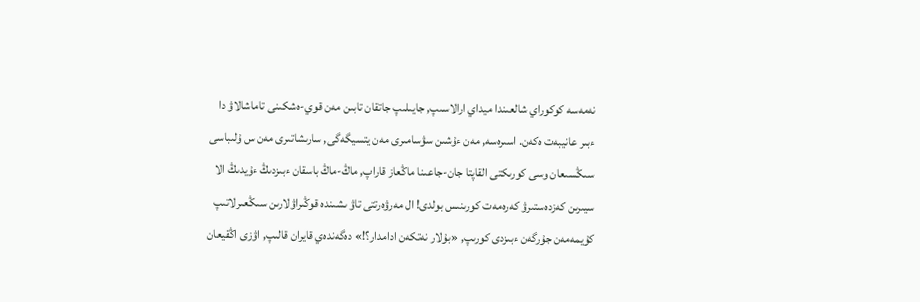نەمەسە كوكوراي شالعىندا ميداي ارالاسىپ, جايىلىپ جاتقان تابىن مەن قوي-ەشكىنى تاماشالاۋ دا ءبىر عانيبەت ەكەن. اسىرەسە, مەن ءۇشىن سۋسامىرى مەن يتسيگەگى, سارىشاتىرى مەن س ۇلىباسى سىڭسىعان وسى كورىكتى القاپتا جان-جاعىنا ماڭعاز قاراپ, ماڭ-ماڭ باسقان ءبىزدىڭ ءۇيدىڭ الا سيىرىن كەزدەستىرۋ كەرەمەت كورىنىس بولدى! ال مەرۋەرتتى تاۋ ىشىندە قوڭىراۋلارىن سىڭعىرلاتىپ كۇيمەمەن جۇرگەن ءبىزدى كورىپ, «بۇلار نەتكەن ادامدار؟!» دەگەندەي قايران قالىپ, اۋزى اڭقيعان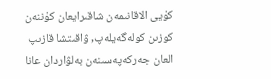كۇيى الاقانىمەن شاقىرايعان كۇننەن كوزىن كولەگەيلەپ, ۋاقىتشا قازىپ العان جەركەپەسىنەن بەلۋاردان عانا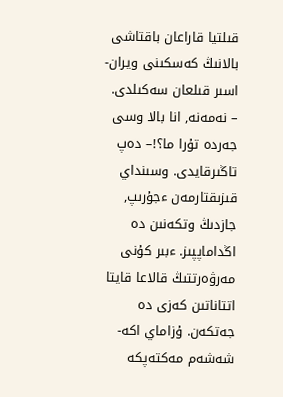قىلتيا قاراعان باقتاشى بالانىڭ كەسكىنى ويران-اسىر قىلعان سەكىلدى.
– نەمەنە, انا بالا وسى جەردە تۇرا ما؟!– دەپ تاڭىرقايدى. وسىنداي قىزىقتارمەن ءجۇرىپ, جازدىڭ وتكەنىن دە اڭداماپپىز. ءبىر كۇنى مەرۋەرتتىڭ قالاعا قايتا اتتاناتىن كەزى دە جەتكەن. ۇزاماي اكە-شەشەم مەكتەپكە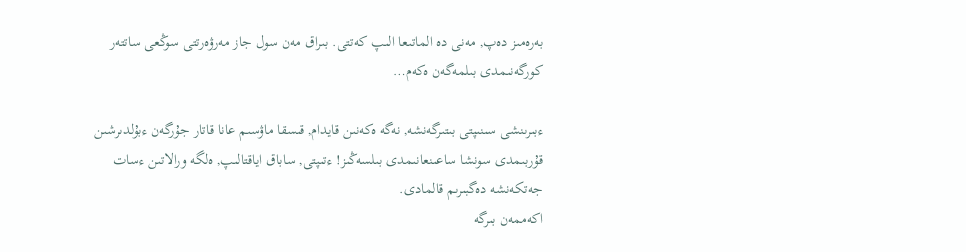بەرەمىز دەپ, مەنى دە الماتىعا الىپ كەتتى. بىراق مەن سول جاز مەرۋەرتتى سوڭعى ساتتەر كورگەنىمدى بىلمەگەن ەكەم…

ءبىرىنشى سىنىپتى بىتىرگەنشە, نەگە ەكەنىن قايدام, قىسقا ماۋسىم عانا قاتار جۇرگەن ءبۇلدىرشىن قۇربىمدى سونشا ساعىنعانىمدى بىلسەڭىز! ءتىپتى, ساباق اياقتالىپ, ەلگە ورالاتىن ءسات جەتكەنشە دەگبىرىم قالمادى.
اكەممەن بىرگە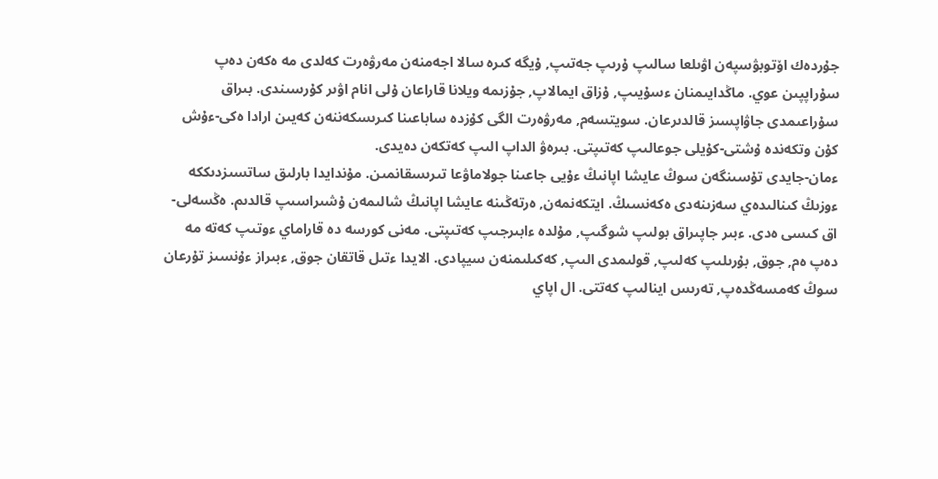جۇردەك اۆتوبۋسپەن اۋىلعا سالىپ ۇرىپ جەتىپ, ۇيگە كىرە سالا اجەمنەن مەرۋەرت كەلدى مە ەكەن دەپ سۇراپپىن عوي. ماڭدايىمنان ءسۇيىپ, ۇزاق ايمالاپ, جۇزىمە ويلانا قاراعان ۇلى انام اۋىر كۇرسىندى. بىراق سۇراعىمدى جاۋاپسىز قالدىرعان. سويتسەم, مەرۋەرت الگى كۇزدە ساباعىنا كىرىسكەننەن كەيىن ارادا ەكى-ءۇش كۇن وتكەندە ۇشتى-كۇيلى جوعالىپ كەتىپتى. بىرەۋ الداپ الىپ كەتكەن دەيدى.
ءمان-جايدى تۇسىنگەن سوڭ عايشا اپانىڭ ءۇيى جاعىنا جولاماۋعا تىرىسقانمىن. مۇندايدا بارلىق ساتسىزدىككە ءوزىڭ كىنالىدەي سەزىنەدى ەكەنسىڭ. ايتكەنمەن, ەرتەڭىنە عايشا اپانىڭ شالىمەن ۇشىراسىپ قالدىم. ەڭسەلى-اق كىسى ەدى. ءبىر جاپىراق بولىپ شوگىپ, مۇلدە ءابىرجىپ كەتىپتى. مەنى كورسە دە قاراماي ءوتىپ كەتە مە دەپ ەم, جوق, بۇرىلىپ كەلىپ, قولىمدى الىپ, كەكىلىمنەن سيپادى. الايدا ءتىل قاتقان جوق, ءبىراز ءۇنسىز تۇرعان سوڭ كەمسەڭدەپ, تەرىس اينالىپ كەتتى. ال اپاي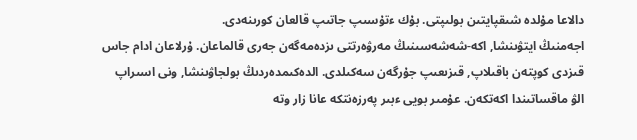دالاعا مۇلدە شىقپايتىن بولىپتى. بۇك ءتۇسىپ جاتىپ قالعان كورىنەدى.
اجەمنىڭ ايتۋىنشا, اكە-شەشەسىنىڭ مەرۋەرتتى ىزدەمەگەن جەرى قالماعان. ۇرلاعان ادام جاس قىزدى كوپتەن باقىلاپ, قىزىعىپ جۇرگەن سەكىلدى. الدەكىمدەردىڭ بولجاۋىنشا, ونى اسىراپ الۋ ماقساتىندا اكەتكەن. عۇمىر بويى ءبىر پەرزەنتكە عانا زار وتە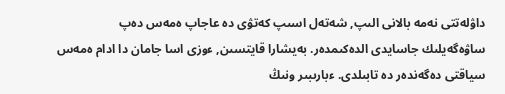داۋلەتتى نەمە بالانى الىپ, شەتەل اسىپ كەتۋى دە عاجاپ ەمەس دەپ ساۋەگەيلىك جاسايدى الدەكىمدەر. بەيشارا قايتسىن, ءوزى اسا جامان دا ادام ەمەس سياقتى دەگەندەر دە تابىلدى. ءبارىبىر ونىڭ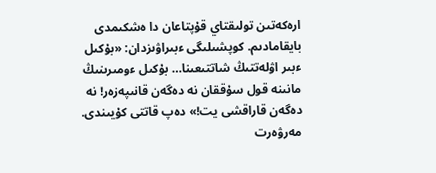ارەكەتىن تولىقتاي قۇپتاعان دا ەشكىمدى بايقامادىم. كوپشىلىگى ءبىراۋىزدان: «بۇكىل ءبىر اۋلەتتىڭ شاتتىعىنا… بۇكىل ءومىرىنىڭ مانىنە قول سۇققان نە دەگەن قانىپەزەر! نە دەگەن قاراقشى يت!» دەپ قاتتى كۇيىندى.
مەرۋەرت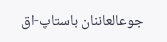جوعالعاننان باستاپ-اق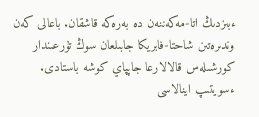ءبىزدىڭ اتا-مەكەننەن دە بەرەكە قاشقان. باعالى كەن وندىرەتىن شاحتا-فابريكا جابىلعان سوڭ تۇرعىندار كورشىلەس قالالارعا جاپپاي كوشە باستادى. ءسويتىپ اينالاسى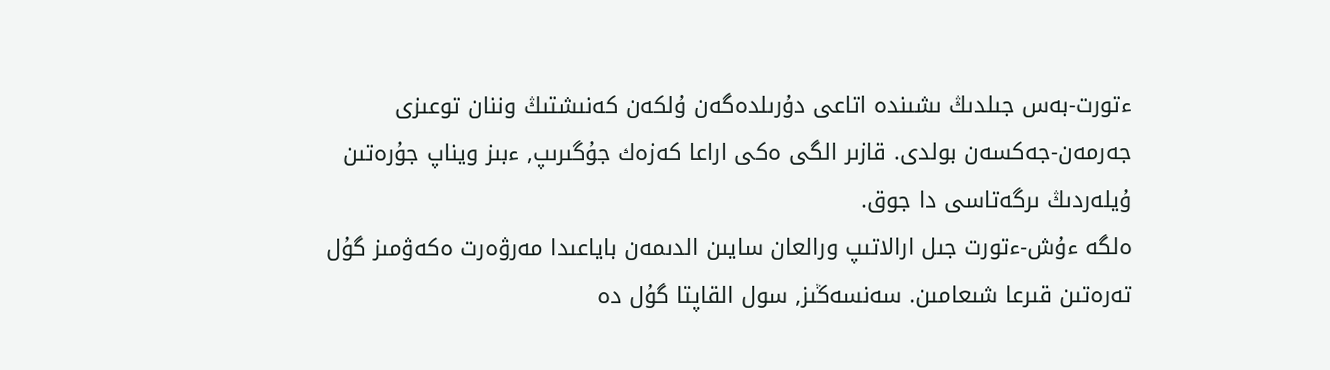ءتورت-بەس جىلدىڭ ىشىندە اتاعى دۇرىلدەگەن ۇلكەن كەنىشتىڭ وننان توعىزى جەرمەن-جەكسەن بولدى. قازىر الگى ەكى اراعا كەزەك جۇگىرىپ, ءبىز ويناپ جۇرەتىن ۇيلەردىڭ ىرگەتاسى دا جوق.
ەلگە ءۇش-ءتورت جىل ارالاتىپ ورالعان سايىن الدىمەن باياعىدا مەرۋەرت ەكەۋمىز گۇل تەرەتىن قىرعا شىعامىن. سەنسەڭىز, سول القاپتا گۇل دە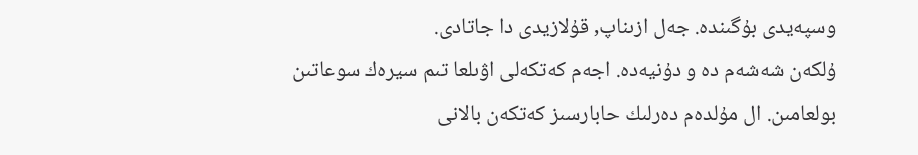وسپەيدى بۇگىندە. جەل ازىناپ, قۇلازيدى دا جاتادى.
ۇلكەن شەشەم دە و دۇنيەدە. اجەم كەتكەلى اۋىلعا تىم سيرەك سوعاتىن بولعامىن. ال مۇلدەم دەرلىك حابارسىز كەتكەن بالانى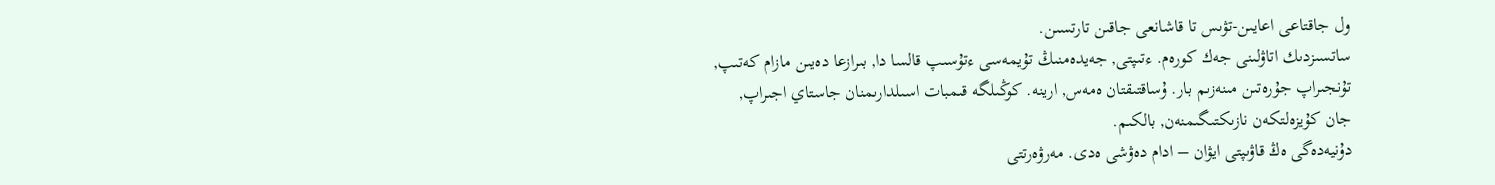ول جاقتاعى اعايىن-تۋىس تا قاشانعى جاقىن تارتسىن.
ساتسىزدىك اتاۋلىنى جەك كورەم. ءتىپتى, جەيدەمنىڭ تۇيمەسى ءتۇسىپ قالسا دا, بىرازعا دەيىن مازام كەتىپ, تۇنجىراپ جۇرەتىن مىنەزىم بار. ۇساقتىقتان ەمەس, ارينە. كوڭىلگە قىمبات اسىلدارىمنان جاستاي اجىراپ, جان كۇيزەلتكەن نازىكتىگىمنەن, بالكىم.
دۇنيەدەگى ەڭ قاۋىپتى ايۋان – ادام دەۋشى ەدى. مەرۋەرتتى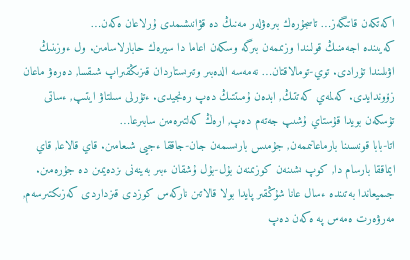اكەتكەن قاتىگەز… تاسجۇرەك بىرەۋلەر مەنىڭ دە قۋانىشىمدى ۇرلاعان ەكەن…
كەيىندە اجەمنىڭ قولىندا وزىممەن بىرگە وسكەن اعاما دا سيرەك حابارلاسامىن. ول ءوزىنىڭ اۋىلىندا تۇرادى. توي-تومالاقتان… نەمەسە الدەبىر وتىرىستاردان قىزىڭقىراپ شىقسا, دەرەۋ ماعان زۆوندايدى. كەلمەي كەتتىڭ, ابدەن ۇمىتتىڭ دەپ رەنجيدى. ءتۇرلى سىلتاۋ ايتىپ, ءساتى تۇسكەن بويدا قۇستاي ۇشىپ جەتەم دەپ, ارەڭ كەلتىرەمىن سابىرعا…
اتا-بابا قونىسىنا بارماعانىممەن, جۇمىس بارىسىمەن جان-جاققا ءجيى شىعامىن. قاي قالاعا, قاي ايماققا بارسام دا, كوپ ىشىنەن كوزىمنەن بۇل-بۇل ۇشقان ءبىر بەينەنى ىزدەيمىن دە جۇرەمىن. جىميعاندا بەتىندە ءسال عانا شۇڭقىر پايدا بولا قالاتىن ناركەس كوزدى قىزداردى كەزىكتىرسەم, مەرۋەرت ەمەس پە ەكەن دەپ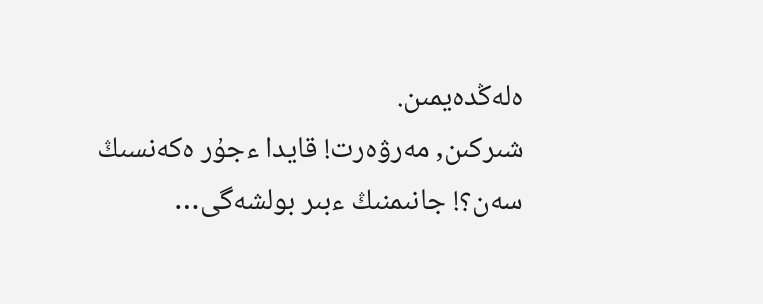ەلەڭدەيمىن.
شىركىن, مەرۋەرت! قايدا ءجۇر ەكەنسىڭ سەن؟! جانىمنىڭ ءبىر بولشەگى…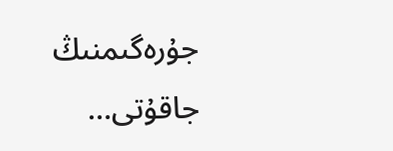جۇرەگىمنىڭ جاقۇتى…